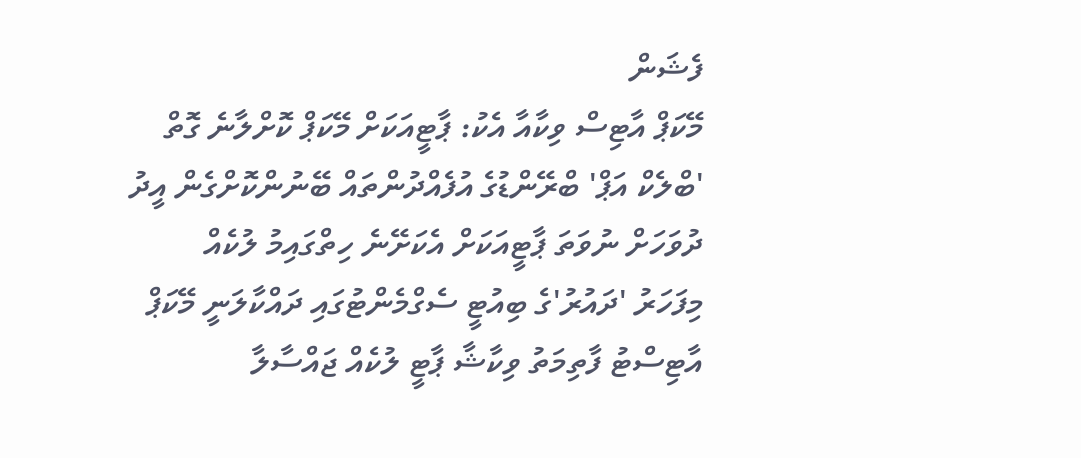ފެޝަން
މޭކަޕް އާޓިސް ވިކާއާ އެކު: ޕާޓީއަކަށް މޭކަޕް ކޮށްލާނެ ގޮތް
'ބްލެކް އަޕް' ބްރޭންޑުގެ އުފެއްދުންތައް ބޭނުންކޮށްގެން އީދު ދުވަހަށް ނުވަތަ ޕާޓީއަކަށް އެކަށޭނެ ހިތްގައިމު ލުކެއް
މިފަހަރު 'ދައުރު'ގެ ބިއުޓީ ސެގްމެންޓުގައި ދައްކާލަނީ މޭކަޕް އާޓިސްޓު ފާތިމަތު ވިކާޝާ ޕާޓީ ލުކެއް ޖައްސާލާ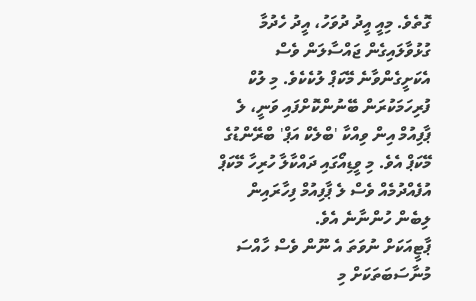ގޮތެވެ. މިއީ އީދު ދުވަހު، އީދު ހެދުމާ ގުޅުވާލައިގެން ޖައްސާލަން ވެސް އެކަށީގެންވާނެ މޭކަޕް ލުކެކެވެ. މި ލުކް ފުރިހަމަކުރަން ބޭނުންކޮށްފައި ވަނީ، ލެ ޕާފިއުމް އިން ވިއްކާ 'ބްލެކް އަޕް' ބްރޭންޑުގެ މޭކަޕް އެވެ. މި ވީޑިއޯގައި ދައްކާލާ ހުރިހާ މޭކަޕް އުފެއްދުމެއް ވެސް ލެ ޕާފިއުމް ފިހާރައިން ލިބެން ހުންނާނެ އެވެ.
ޕާޓީއަކަށް ނުވަތަ އެ ނޫން ވެސް ހާއްސަ މުނާސަބަތަކަށް މި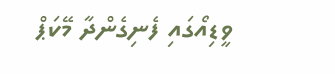ވީޑިއޯގައި ފެނިގެންދާ މޭކަޕް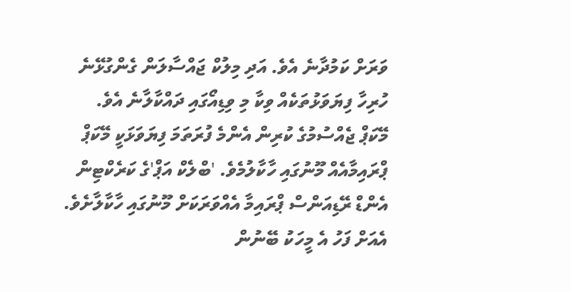ވަރަށް ކަމުދާނެ އެވެ. އަދި މިލުކް ޖައްސާލަން ގެންގުޅޭނެ ހުރިހާ ފިޔަވަޅުތަކެއް ވިކާ މި ވިޑިއޯގައި ދައްކާލާނެ އެވެ.
މޭކަޕް ޖެއްސުމުގެ ކުރިން އެންމެ ފުރަތަމަ ފިޔަވަޅަކީ މޭކަޕް ޕްރައިމާއެއް މޫނުގައި ހާކާލުމެވެ. 'ބްލެކް އަޕް'ގެ ކަރެކްޓިން އެންޑް ރޭޑިއަންސް ޕްރައިމާ އެއްވަރަކަށް މޫނުގައި ހާކާލާށެވެ. އެއަށް ފަހު އެ މީހަކު ބޭނުން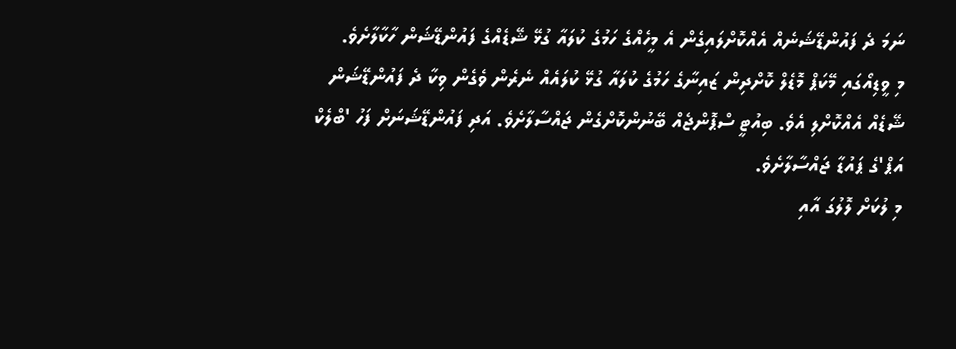ނަމަ ދެ ފައުންޑޭޝަނެއް އެއްކޮށްލައިގެން އެ މީހެއްގެ ހަމުގެ ކުލައާ ގުޅޭ ޝޭޑެއްގެ ފައުންޑޭޝަން ހާކާލާށެވެ.
މި ވީޑިއޯގައި މޭކަޕް މޮޑެލް ކޮށްދިން ޒައިނާގެ ހަމުގެ ކުލައާ ގުޅޭ ކުލައެއް ނެރެން ވެގެން ވިކާ ދެ ފައުންޑޭޝަން ޝޭޑެއް އެއްކޮށްލި އެވެ. ބިއުޓީ ސްޕޮންޖެއް ބޭނުންކޮށްގެން ޖައްސާލާށެވެ. އަދި ފައުންޑޭޝަނަށް ފަހު 'ބްލެކް އަޕް'ގެ ޕައުޑާ ޖައްސާލާށެވެ.
މި ލުކަށް ލޮލުގަ އާއި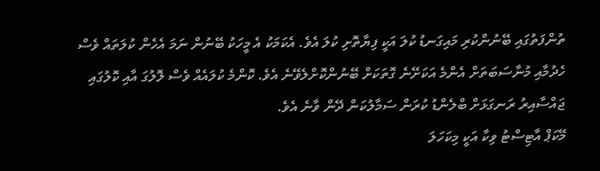ތުންފަތުގައި ބޭނުންކުރި މައިގަނޑު ކުލަ އަކީ ފިޔާތޮށި ކުލަ އެވެ. އެކަމަކު އެ މީހަކު ބޭނުން ނަމަ އެހެން ކުލަތައް ވެސް ހެދުމާއި މުނާސަބަތަށް އެންމެ އަކަށޭނެ ގޮތަކަށް ބޭނުންކޮށްލެވޭނެ އެވެ. ކޮންމެ ކުލައެއް ވެސް ލޮލުގަ އާއި ކޮލުގައި ޖައްސާއިރު ރަނގަޅަށް ބްލެންޑު ކުރަން ސަމާލުކަން ދޭން ވާނެ އެވެ.
މޭކަޕް އާޓިސްޓު ވިކާ އަކީ މިކަހަލަ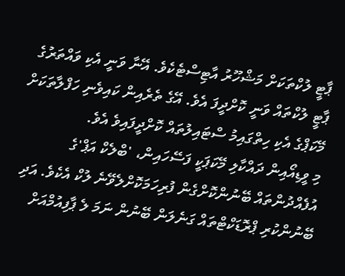ޕާޓީ ލުކްތަކަށް މަޝްހޫރު އާޓިސްޓެކެވެ. އޭނާ ވަނީ އެކި ވައްތަރުގެ ޕާޓީ ލުކްތައް ވަނީ ކޮށްދީފަ އެވެ. އޭގެ ތެރެއިން ކައިވެނި ހަފްލާތަކަށް މޭކަޕްގެ އެކި ހިތްގައިމު ސްޓައިލުތައް ކޮށްދީފައިވެ އެވެ.
މި ވީޑިއޯއިން ދައްކާލި މޭކަޕަކީ ފަސޭހައިން، 'ބްލެކް އަޕް'ގެ އުފެއްދުންތައް ބޭނުންކޮށްގެން ފުރިހަމަކޮށްލެވޭނެ ލުކް އެކެވެ. އަދި ބޭނުންކުރި ޕްރޮޑަކްޓްތައް ގަނެލަން ބޭނުން ނަމަ ލެ ޕާފިއުމްއަށް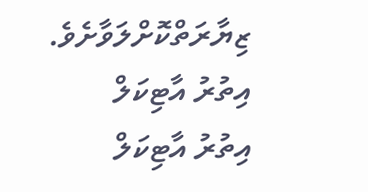ޒިޔާރަތްކޮށްލަވާށެވެ.
އިތުރު އާޓިކަލް
އިތުރު އާޓިކަލް